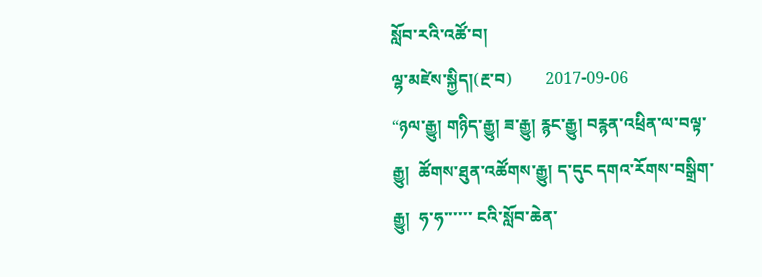སློབ་རའི་འཚོ་བ།
ལྷ་མཛེས་སྐྱིད།(རྔ་བ)        2017-09-06
“ཉལ་རྒྱུ། གཉིད་རྒྱུ། ཟ་རྒྱུ། རྙང་རྒྱུ། བརྙན་འཕྲིན་ལ་བལྟ་རྒྱུ།  ཚོགས་ཐུན་འཚོགས་རྒྱུ། ད་དུང དགའ་རོགས་བསྒྲིག་རྒྱུ།  ཧ་ཧ་་་་་་ ངའི་སློབ་ཆེན་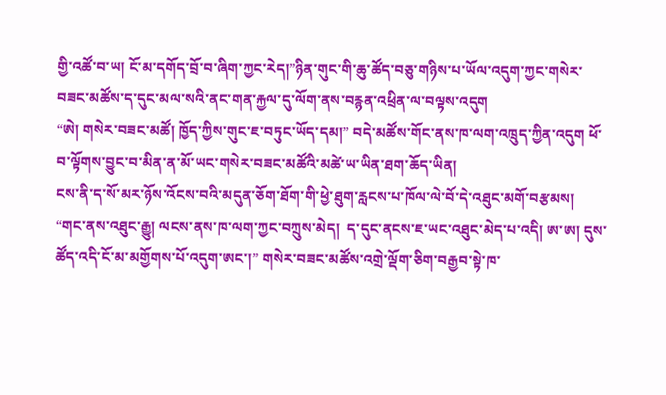གྱི་འཚོ་བ་ཡ། ངོ་མ་དགོད་བྲོ་བ་ཞིག་ཀྱང་རེད།”ཉིན་གུང་གི་ཆུ་ཚོད་བཅུ་གཉིས་པ་ཡོལ་འདུག་ཀྱང་གསེར་བཟང་མཚོས་ད་དུང་མལ་སའི་ནང་གན་རྐྱལ་དུ་ལོག་ནས་བརྙན་འཕྲིན་ལ་བལྟས་འདུག
“ཨེ། གསེར་བཟང་མཚོ། ཁྱོད་ཀྱིས་གུང་ཇ་བཏུང་ཡོད་དམ།” བདེ་མཚོས་གོང་ནས་ཁ་ལག་འཁྲུད་ཀྱིན་འདུག ཕོ་བ་ལྟོགས་བྱུང་བ་མིན་ན་མོ་ཡང་གསེར་བཟང་མཚོའི་མཚེ་ཡ་ཡིན་ཐག་ཆོད་ཡིན།
ངས་ནི་ད་སོ་མར་ཉོས་འོངས་བའི་མདུན་ཅོག་ཐོག་གི་ཕྱེ་ཐུག་རླངས་པ་ཁོལ་ལེ་བོ་དེ་འཐུང་མགོ་བརྩམས།
“གང་ནས་འཐུང་རྒྱུ། ལངས་ནས་ཁ་ལག་ཀྱང་བཀྲུས་མེད།  ད་དུང་ནངས་ཇ་ཡང་འཐུང་མེད་པ་འདི། ཨ་ཨ། དུས་ཚོད་འདི་ངོ་མ་མགྱོགས་པོ་འདུག་ཨང་།” གསེར་བཟང་མཚོས་འགྲེ་ལྡོག་ཅིག་བརྒྱབ་སྟེ་ཁ་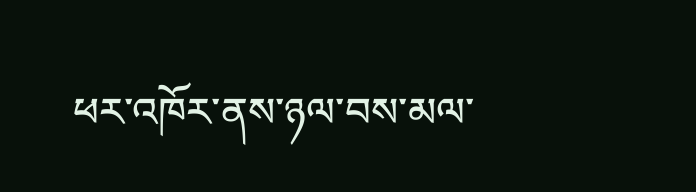ཕར་འཁོར་ནས་ཉལ་བས་མལ་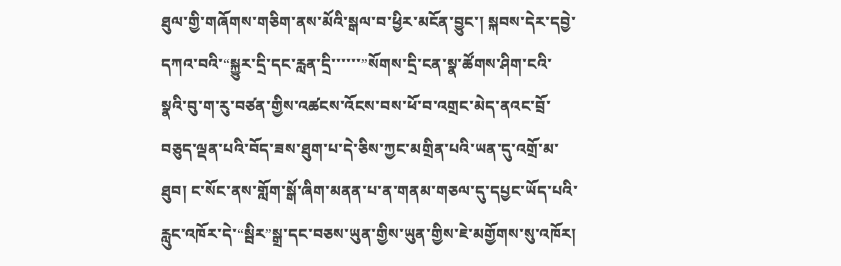ཐུལ་གྱི་གཞོགས་གཅིག་ནས་མོའི་སྒལ་བ་ཕྱིར་མངོན་བྱུང་། སྐབས་དེར་དབྱེ་དཀའ་བའི་“སྐྱུར་དྲི་དང་རླན་དྲི་་་་་་”སོགས་དྲི་ངན་སྣ་ཚོགས་ཤིག་ངའི་སྣའི་བུ་ག་རུ་བཙན་གྱིས་འཚངས་འོངས་བས་ཕོ་བ་འགྲང་མེད་ནའང་བྲོ་བཅུད་ལྡན་པའི་བོད་ཟས་ཐུག་པ་དེ་ཅིས་ཀྱང་མགྲིན་པའི་ཡན་དུ་འགྲོ་མ་ཐུབ། ང་སོང་ནས་གློག་སྒོ་ཞིག་མནན་པ་ན་གནམ་གཅལ་དུ་དཔྱང་ཡོད་པའི་རླུང་འཁོར་དེ་“སྦིར”སྒྲ་དང་བཅས་ཡུན་གྱིས་ཡུན་གྱིས་ཇེ་མགྱོགས་སུ་འཁོར།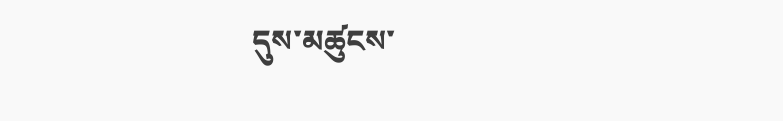དུས་མཚུངས་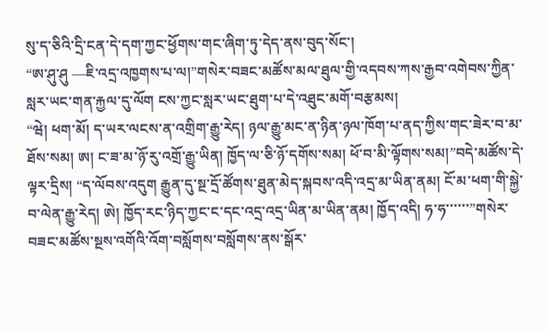སུ་ད་ཅིའི་དྲི་ངན་དེ་དག་ཀྱང་ཕྱོགས་གང་ཞིག་ཏུ་དེད་ནས་བུད་སོང་།
“ཨ་ཤུ་ཤུ ―ཇི་འདྲ་འཁྱགས་པ་ལ།”གསེར་བཟང་མཚོས་མལ་ཐུལ་གྱི་འདབས་ཀས་རྒྱབ་འགེབས་ཀྱིན་སླར་ཡང་གན་རྐྱལ་དུ་ལོག ངས་ཀྱང་སླར་ཡང་ཐུག་པ་དེ་འཐུང་མགོ་བརྩམས།
“ཝེ། ཕག་མོ། ད་ཡར་ལངས་ན་འགྲིག་རྒྱུ་རེད། ཉལ་རྒྱུ་མང་ན་ཉིན་ཉལ་ཁོག་པ་ནད་ཀྱིས་གང་ཟེར་བ་མ་ཐོས་སམ། ཨ། ང་ཟ་མ་ཉོ་རུ་འགྲོ་རྒྱུ་ཡིན། ཁྱོད་ལ་ཅི་ཉོ་དགོས་སམ། ཕོ་བ་མི་ལྟོགས་སམ།”བདེ་མཚོས་དེ་ལྟར་དྲིས། “ད་ལོབས་འདུག རྒྱུན་དུ་སྔ་དྲོ་ཚོགས་ཐུན་མེད་སྐབས་འདི་འདྲ་མ་ཡིན་ནམ། ངོ་མ་ཕག་གི་སྐྱེ་བ་ལེན་རྒྱུ་རེད། ཨེ། ཁྱོད་རང་ཉིད་ཀྱང་ང་དང་འདྲ་འདྲ་ཡིན་མ་ཡིན་ནམ། ཁྱོད་འདི། ཧ་ཧ་་་་་་”གསེར་བཟང་མཚོས་སྔས་འགོའི་འོག་བསློགས་བསློགས་ནས་སྒོར་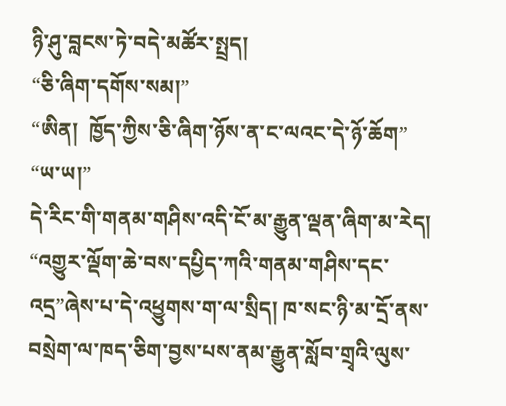ཉི་ཤུ་བླངས་ཏེ་བདེ་མཚོར་སྤྲད།
“ཅི་ཞིག་དགོས་སམ།”
“ཨིན།  ཁྱོད་ཀྱིས་ཅི་ཞིག་ཉོས་ན་ང་ལའང་དེ་ཉོ་ཆོག”
“ཡ་ཡ།”
དེ་རིང་གི་གནམ་གཤིས་འདི་ངོ་མ་རྒྱུན་ལྡན་ཞིག་མ་རེད།  “འགྱུར་ལྡོག་ཆེ་བས་དཔྱིད་ཀའི་གནམ་གཤིས་དང་འདྲ”ཞེས་པ་དེ་འཕྱུགས་ག་ལ་སྲིད། ཁ་སང་ཉི་མ་དྲོ་ནས་བསྲེག་ལ་ཁད་ཅིག་བྱས་པས་ནམ་རྒྱུན་སློབ་གྲྭའི་ལུས་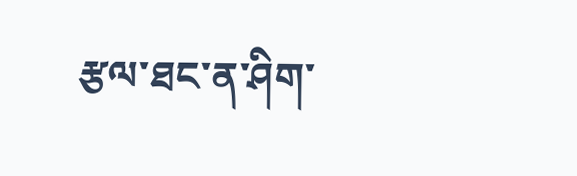རྩལ་ཐང་ན་ཤིག་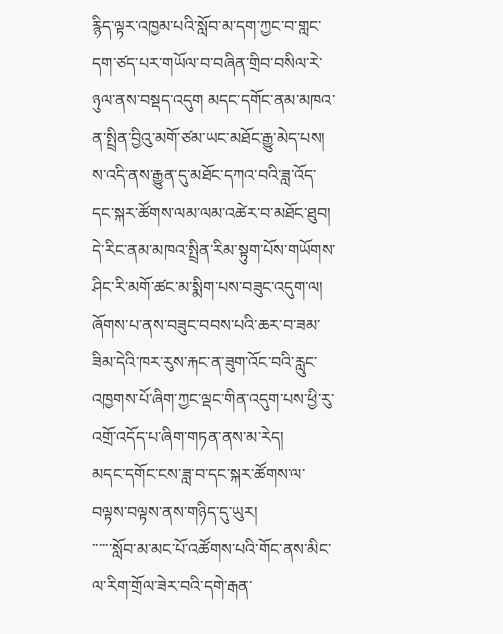རྙིད་ལྟར་འཁྱམ་པའི་སློབ་མ་དག་ཀྱང་བ་གླང་དག་ཙད་པར་གཡོལ་བ་བཞིན་གྲིབ་བསིལ་རེ་ཉུལ་ནས་བསྡད་འདུག མདང་དགོང་ནམ་མཁའ་ན་སྤྲིན་བྱིའུ་མགོ་ཙམ་ཡང་མཐོང་རྒྱུ་མེད་པས། ས་འདི་ནས་རྒྱུན་དུ་མཐོང་དཀའ་བའི་ཟླ་འོད་དང་སྐར་ཚོགས་ལམ་ལམ་འཚེར་བ་མཐོང་ཐུབ། དེ་རིང་ནམ་མཁའ་སྤྲིན་རིམ་སྟུག་པོས་གཡོགས་ཤིང་རི་མགོ་ཚང་མ་སྨིག་པས་བཟུང་འདུག་ལ། ཞོགས་པ་ནས་བཟུང་བབས་པའི་ཆར་བ་ཟམ་ཟིམ་དེའི་ཁར་རུས་རྐང་ན་ཟུག་འོང་བའི་རླུང་འཁྱགས་པོ་ཞིག་ཀྱང་ལྡང་གིན་འདུག་པས་ཕྱི་རུ་འགྲོ་འདོད་པ་ཞིག་གཏན་ནས་མ་རེད།
མདང་དགོང་ངས་ཟླ་བ་དང་སྐར་ཚོགས་ལ་བལྟས་བལྟས་ནས་གཉིད་དུ་ཡུར།
་་་་་་སློབ་མ་མང་པོ་འཚོགས་པའི་གོང་ནས་མིང་ལ་རིག་གྲོལ་ཟེར་བའི་དགེ་རྒན་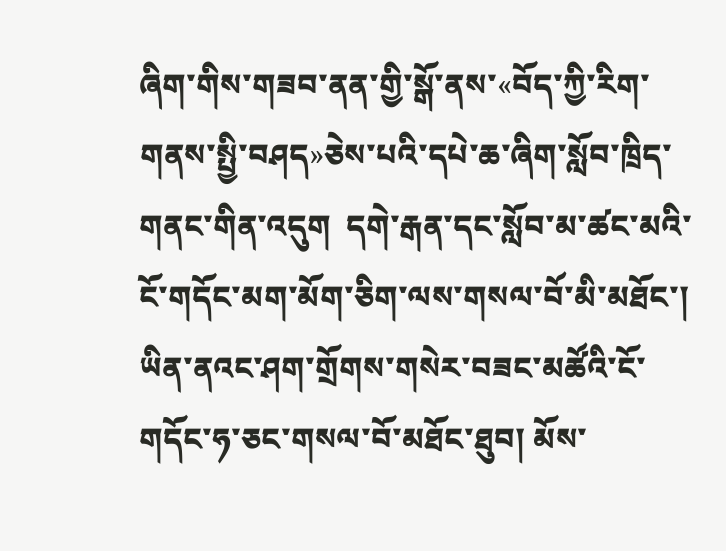ཞིག་གིས་གཟབ་ནན་གྱི་སྒོ་ནས་«བོད་ཀྱི་རིག་གནས་སྤྱི་བཤད»ཅེས་པའི་དཔེ་ཆ་ཞིག་སློབ་ཁྲིད་གནང་གིན་འདུག  དགེ་རྒན་དང་སློབ་མ་ཚང་མའི་ངོ་གདོང་མག་མོག་ཅིག་ལས་གསལ་བོ་མི་མཐོང་། ཡིན་ནའང་ཤག་གྲོགས་གསེར་བཟང་མཚོའི་ངོ་གདོང་ཧ་ཅང་གསལ་བོ་མཐོང་ཐུབ། མོས་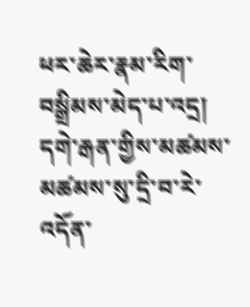ཕར་ཆེར་རྣམ་རིག་བསྒྲིམས་མེད་པ་འདྲ། དགེ་རྒན་གྱིས་མཚམས་མཚམས་སུ་དྲི་བ་རེ་འདོན་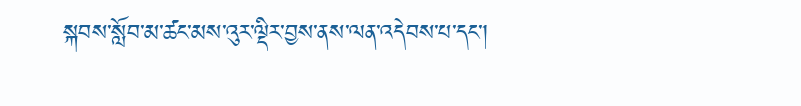སྐབས་སློབ་མ་ཚང་མས་འུར་ལྡིར་བྱས་ནས་ལན་འདེབས་པ་དང་།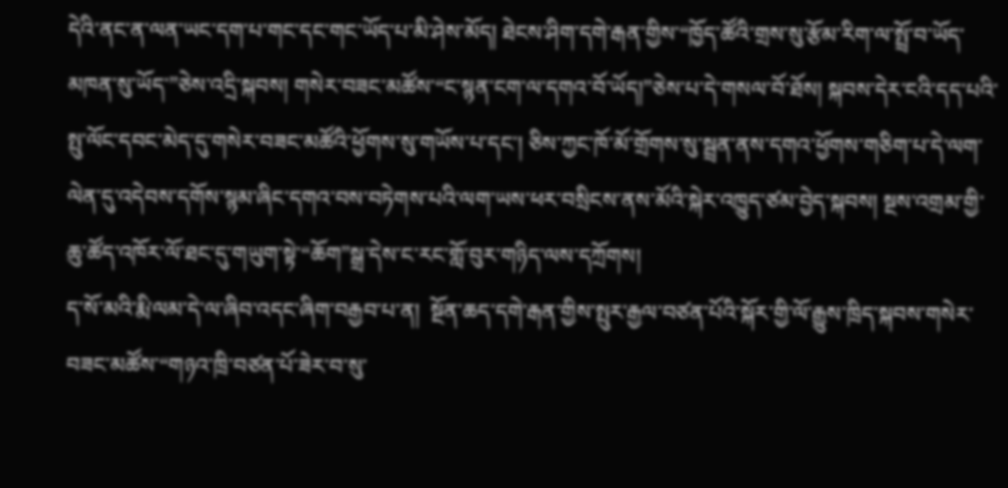དེའི་ནང་ན་ལན་ཡང་དག་པ་གང་དང་གང་ཡོད་པ་མི་ཤེས་མོད། ཐེངས་ཤིག་དགེ་རྒན་གྱིས་“ཁྱོད་ཚོའི་གྲས་སུ་རྩོམ་རིག་ལ་སྤྲོ་བ་ཡོད་མཁན་སུ་ཡོད་”ཅེས་འདྲི་སྐབས། གསེར་བཟང་མཚོས་“ང་སྙན་ངག་ལ་དགའ་བོ་ཡོད།”ཅེས་པ་དེ་གསལ་བོ་ཐོས། སྐབས་དེར་ངའི་དད་པའི་སྤུ་ལོང་དབང་མེད་དུ་གསེར་བཟང་མཚོའི་ཕྱོགས་སུ་གཡོས་པ་དང་། ཅིས་ཀྱང་ཁོ་མོ་གྲོགས་སུ་སྦྲན་ནས་དགའ་ཕྱོགས་གཅིག་པ་དེ་ལག་ལེན་དུ་འདེབས་དགོས་སྙམ་ཞིང་དགའ་བས་བཏེགས་པའི་ལག་ཡས་ཕར་བསྲིངས་ནས་མོའི་སྐེར་འཁྱུད་ཙམ་བྱེད་སྐབས། སྔས་འགྲམ་གྱི་ཆུ་ཚོད་འཁོར་ལོ་ཐང་དུ་གཡུག་སྟེ་“ཆོག”སྒྲ་དེས་ང་རང་གློ་བུར་གཉིད་ལས་དཀྲོགས།
ད་སོ་མའི་རྨི་ལམ་དེ་ལ་ཞིབ་འདང་ཞིག་བརྒྱབ་པ་ན།  སྔོན་ཆད་དགེ་རྒན་གྱིས་སྤུར་རྒྱལ་བཙན་པོའི་སྐོར་གྱི་ལོ་རྒྱུས་ཁྲིད་སྐབས་གསེར་བཟང་མཚོས་“གཉའ་ཁྲི་བཙན་པོ་ཟེར་བ་སུ་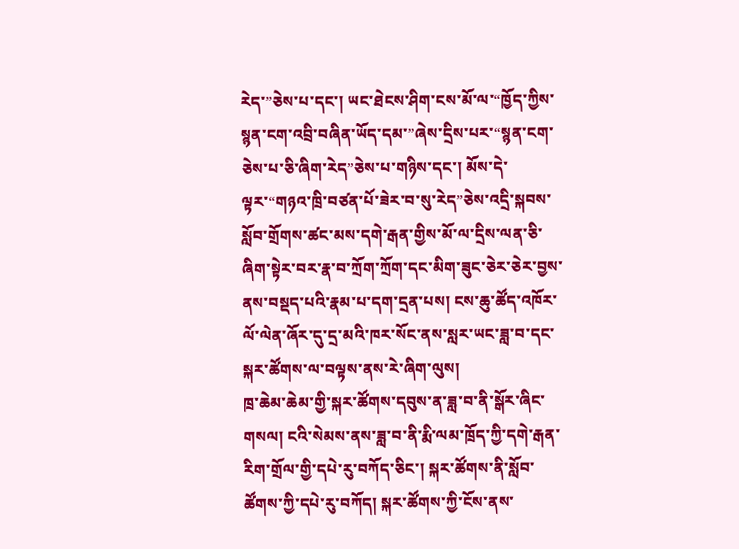རེད་”ཅེས་པ་དང་། ཡང་ཐེངས་ཤིག་ངས་མོ་ལ་“ཁྱོད་ཀྱིས་སྙན་ངག་འབྲི་བཞིན་ཡོད་དམ་”ཞེས་དྲིས་པར་“སྙན་ངག་ཅེས་པ་ཅི་ཞིག་རེད”ཅེས་པ་གཉིས་དང་། མོས་དེ་ལྟར་“གཉའ་ཁྲི་བཙན་པོ་ཟེར་བ་སུ་རེད”ཅེས་འདྲི་སྐབས་སློབ་གྲོགས་ཚང་མས་དགེ་རྒན་གྱིས་མོ་ལ་དྲིས་ལན་ཅི་ཞིག་སྟེར་བར་རྣ་བ་ཀྲོག་ཀྲོག་དང་མིག་ཟུང་ཅེར་ཅེར་བྱས་ནས་བསྡད་པའི་རྣམ་པ་དག་དྲན་པས། ངས་ཆུ་ཚོད་འཁོར་ལོ་ལེན་ཞོར་དུ་དྲ་མའི་ཁར་སོང་ནས་སླར་ཡང་ཟླ་བ་དང་སྐར་ཚོགས་ལ་བལྟས་ནས་རེ་ཞིག་ལུས།
ཁྲ་ཆེམ་ཆེམ་གྱི་སྐར་ཚོགས་དབུས་ན་ཟླ་བ་ནི་སྒོར་ཞིང་གསལ། ངའི་སེམས་ནས་ཟླ་བ་ནི་རྨི་ལམ་ཁྲོད་ཀྱི་དགེ་རྒན་རིག་གྲོལ་གྱི་དཔེ་རུ་བཀོད་ཅིང་། སྐར་ཚོགས་ནི་སློབ་ཚོགས་ཀྱི་དཔེ་རུ་བཀོད། སྐར་ཚོགས་ཀྱི་ངོས་ནས་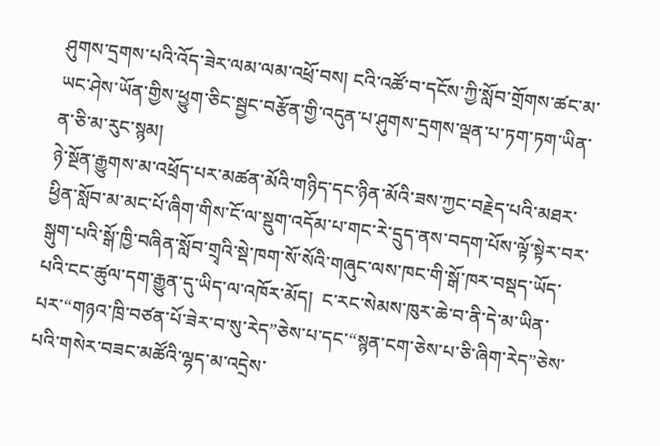ཤུགས་དྲགས་པའི་འོད་ཟེར་ལམ་ལམ་འཕྲོ་བས། ངའི་འཚོ་བ་དངོས་ཀྱི་སློབ་གྲོགས་ཚང་མ་ཡང་ཤེས་ཡོན་གྱིས་ཕྱུག་ཅིང་སྦྱང་བརྩོན་གྱི་འདུན་པ་ཤུགས་དྲགས་ལྡན་པ་ཏག་ཏག་ཡིན་ན་ཅི་མ་རུང་སྙམ།
ཉེ་སྔོན་རྒྱུགས་མ་འཕྲོད་པར་མཚན་མོའི་གཉིད་དང་ཉིན་མོའི་ཟས་ཀྱང་བརྗེད་པའི་མཐར་ཕྱིན་སློབ་མ་མང་པོ་ཞིག་གིས་ངོ་ལ་སྡུག་འདོམ་པ་གང་རེ་དྲུད་ནས་བདག་པོས་ལྟོ་སྟེར་བར་སྒུག་པའི་སྒོ་ཁྱི་བཞིན་སློབ་གྲྭའི་སྡེ་ཁག་སོ་སོའི་གཞུང་ལས་ཁང་གི་སྒོ་ཁར་བསྡད་ཡོད་པའི་ངང་ཚུལ་དག་རྒྱུན་དུ་ཡིད་ལ་འཁོར་མོད།  ང་རང་སེམས་ཁུར་ཆེ་བ་ནི་དེ་མ་ཡིན་པར་“གཉའ་ཁྲི་བཙན་པོ་ཟེར་བ་སུ་རེད”ཅེས་པ་དང་“སྙན་ངག་ཅེས་པ་ཅི་ཞིག་རེད”ཅེས་པའི་གསེར་བཟང་མཚོའི་ལྷད་མ་འདྲེས་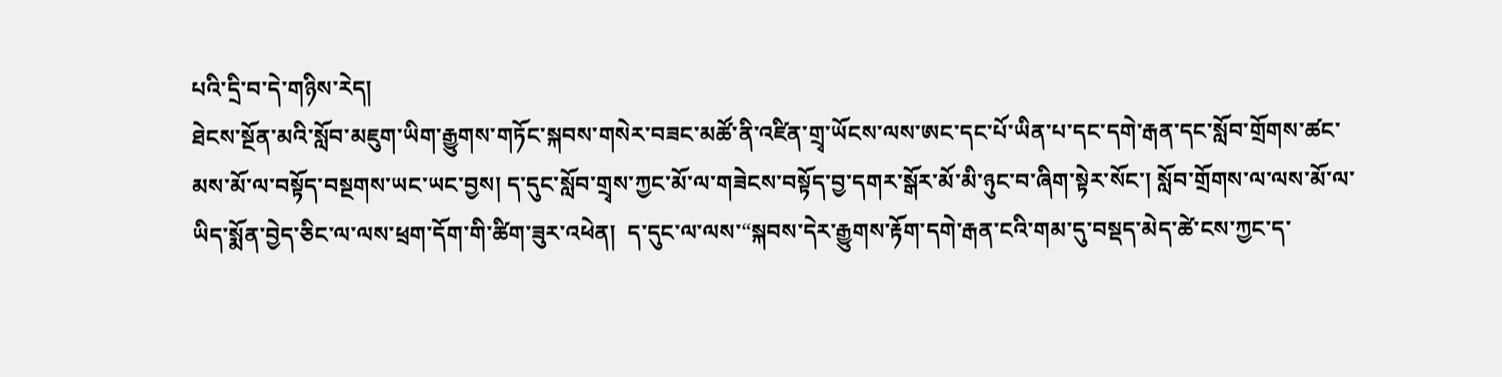པའི་དྲི་བ་དེ་གཉིས་རེད།
ཐེངས་སྔོན་མའི་སློབ་མཇུག་ཡིག་རྒྱུགས་གཏོང་སྐབས་གསེར་བཟང་མཚོ་ནི་འཛིན་གྲྭ་ཡོངས་ལས་ཨང་དང་པོ་ཡིན་པ་དང་དགེ་རྒན་དང་སློབ་གྲོགས་ཚང་མས་མོ་ལ་བསྟོད་བསྔགས་ཡང་ཡང་བྱས། ད་དུང་སློབ་གྲྭས་ཀྱང་མོ་ལ་གཟེངས་བསྟོད་བྱ་དགར་སྒོར་མོ་མི་ཉུང་བ་ཞིག་སྟེར་སོང་། སློབ་གྲོགས་ལ་ལས་མོ་ལ་ཡིད་སྨོན་བྱེད་ཅིང་ལ་ལས་ཕྲག་དོག་གི་ཚིག་ཟུར་འཕེན།  ད་དུང་ལ་ལས་“སྐབས་དེར་རྒྱུགས་རྟོག་དགེ་རྒན་ངའི་གམ་དུ་བསྡད་མེད་ཚེ་ངས་ཀྱང་ད་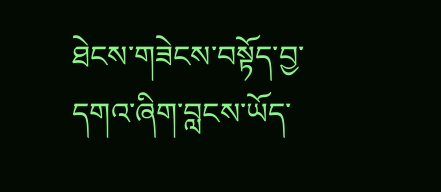ཐེངས་གཟེངས་བསྟོད་བྱ་དགའ་ཞིག་བླངས་ཡོད་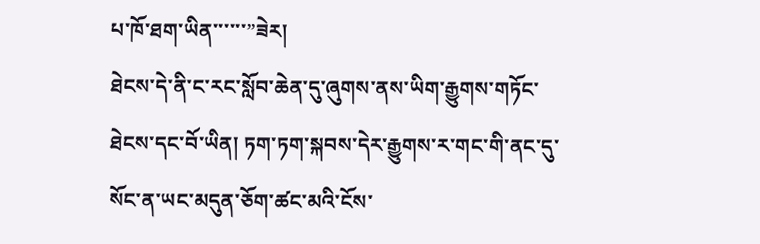པ་ཁོ་ཐག་ཡིན་་་་་་”ཟེར།
ཐེངས་དེ་ནི་ང་རང་སློབ་ཆེན་དུ་ཞུགས་ནས་ཡིག་རྒྱུགས་གཏོང་ཐེངས་དང་བོ་ཡིན། ཏག་ཏག་སྐབས་དེར་རྒྱུགས་ར་གང་གི་ནང་དུ་སོང་ན་ཡང་མདུན་ཅོག་ཚང་མའི་ངོས་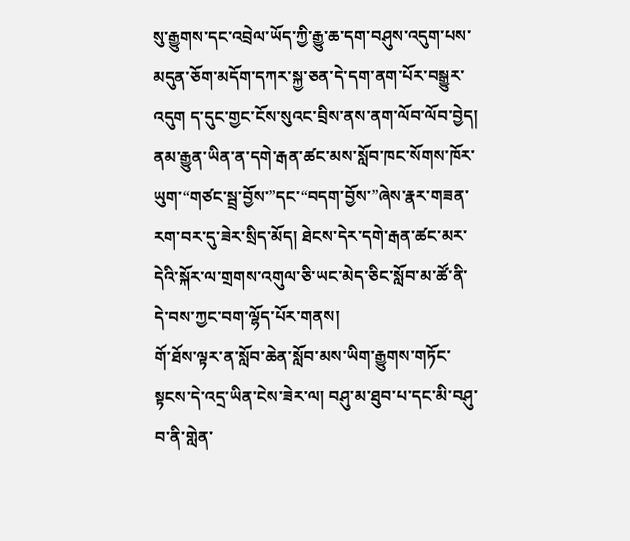སུ་རྒྱུགས་དང་འབྲེལ་ཡོད་ཀྱི་རྒྱུ་ཆ་དག་བཤུས་འདུག་པས་མདུན་ཅོག་མདོག་དཀར་སྐྱ་ཅན་དེ་དག་ནག་པོར་བསྒྱུར་འདུག ད་དུང་གྱང་ངོས་སུའང་བྲིས་ནས་ནག་ལོབ་ལོབ་བྱེད། ནམ་རྒྱུན་ཡིན་ན་དགེ་རྒན་ཚང་མས་སློབ་ཁང་སོགས་ཁོར་ཡུག་“གཙང་སྦྲ་བྱོས་”དང་“བདག་བྱོས་”ཞེས་རྣར་གཟན་རག་བར་དུ་ཟེར་སྲིད་མོད། ཐེངས་དེར་དགེ་རྒན་ཚང་མར་དེའི་སྐོར་ལ་གྲགས་འགུལ་ཅི་ཡང་མེད་ཅིང་སློབ་མ་ཚོ་ནི་དེ་བས་ཀྱང་བག་ལྷོད་པོར་གནས།
གོ་ཐོས་ལྟར་ན་སློབ་ཆེན་སློབ་མས་ཡིག་རྒྱུགས་གཏོང་སྟངས་དེ་འདྲ་ཡིན་ངེས་ཟེར་ལ། བཤུ་མ་ཐུབ་པ་དང་མི་བཤུ་བ་ནི་གླེན་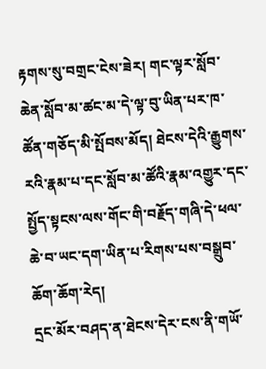རྟགས་སུ་བགྲང་ངེས་ཟེར། གང་ལྟར་སློབ་ཆེན་སློབ་མ་ཚང་མ་དེ་ལྟ་བུ་ཡིན་པར་ཁ་ཚོན་གཅོད་མི་སྤོབས་མོད། ཐེངས་དེའི་རྒྱུགས་རའི་རྣམ་པ་དང་སློབ་མ་ཚོའི་རྣམ་འགྱུར་དང་སྤྱོད་སྟངས་ལས་གོང་གི་བརྗོད་གཞི་དེ་ཕལ་ཆེ་བ་ཡང་དག་ཡིན་པ་རིགས་པས་བསྒྲུབ་ཆོག་ཆོག་རེད།
དྲང་མོར་བཤད་ན་ཐེངས་དེར་ངས་ནི་གཡོ་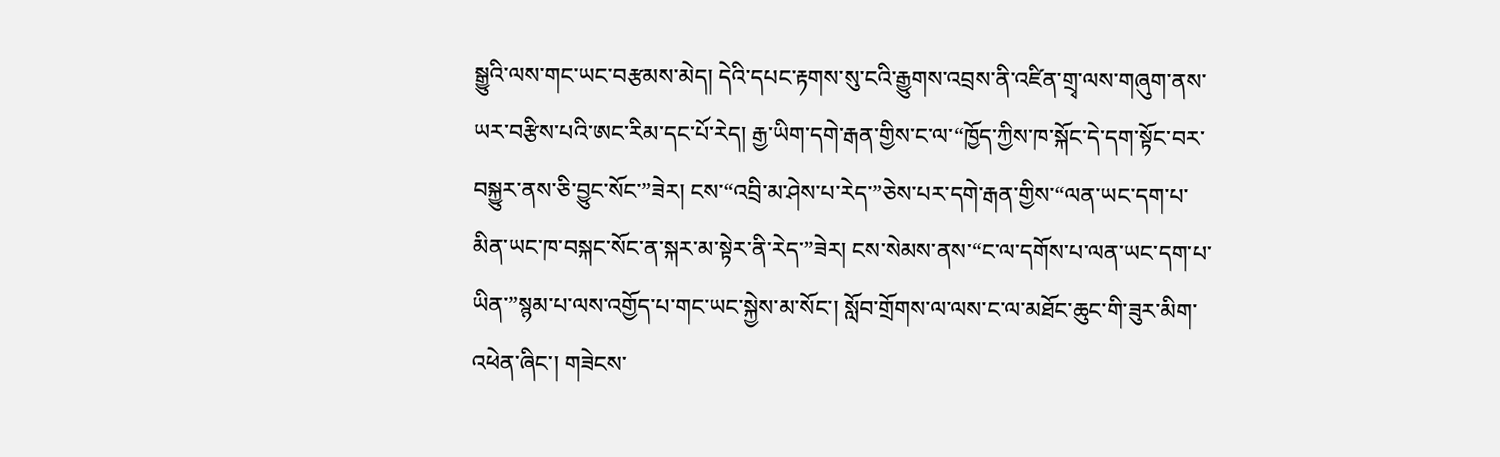སྒྱུའི་ལས་གང་ཡང་བརྩམས་མེད། དེའི་དཔང་རྟགས་སུ་ངའི་རྒྱུགས་འབྲས་ནི་འཛིན་གྲྭ་ལས་གཞུག་ནས་ཡར་བརྩིས་པའི་ཨང་རིམ་དང་པོ་རེད། རྒྱ་ཡིག་དགེ་རྒན་གྱིས་ང་ལ་“ཁྱོད་ཀྱིས་ཁ་སྐོང་དེ་དག་སྟོང་བར་བསྐྱུར་ནས་ཅི་བྱུང་སོང་”ཟེར། ངས་“འབྲི་མ་ཤེས་པ་རེད་”ཅེས་པར་དགེ་རྒན་གྱིས་“ལན་ཡང་དག་པ་མིན་ཡང་ཁ་བསྐང་སོང་ན་སྐར་མ་སྟེར་ནི་རེད་”ཟེར། ངས་སེམས་ནས་“ང་ལ་དགོས་པ་ལན་ཡང་དག་པ་ཡིན་”སྙམ་པ་ལས་འགྱོད་པ་གང་ཡང་སྐྱེས་མ་སོང་། སློབ་གྲོགས་ལ་ལས་ང་ལ་མཐོང་ཆུང་གི་ཟུར་མིག་འཕེན་ཞིང་། གཟེངས་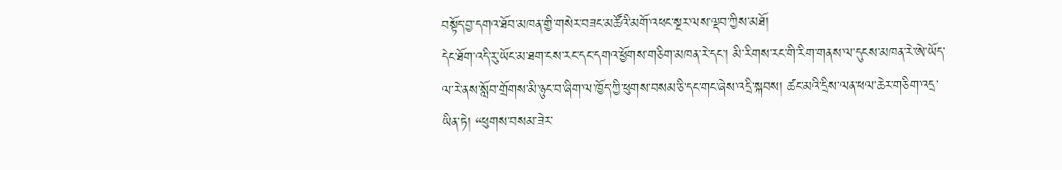བསྟོད་བྱ་དགའ་ཐོབ་མཁན་གྱི་གསེར་བཟང་མཚོའི་མགོ་འཕང་སྔར་ལས་ལྡབ་ཀྱིས་མཐོ།
དེང་ཐོག་འདི་རུ་ཡོང་མ་ཐག་ངས་རང་དང་དགའ་ཕྱོགས་གཅིག་མཁན་རེ་དང་། མི་རིགས་རང་གི་རིག་གནས་ལ་དུངས་མཁན་རེ་ཨེ་ཡོད་ལ་རེ་ནས་སློབ་གྲོགས་མི་ཉུང་བ་ཞིག་ལ་ཁྱོད་ཀྱི་ཕུགས་བསམ་ཅི་དང་གང་ཞེས་འདྲི་སྐབས། ཚང་མའི་དྲིས་ལན་ཕལ་ཆེར་གཅིག་འདྲ་ཡིན་ཏེ། “ཕུགས་བསམ་ཟེར་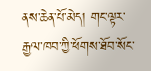ནས་ཆེན་པོ་མེད། གང་ལྟར་རྒྱལ་ཁབ་ཀྱི་ཕོགས་ཐོབ་སོང་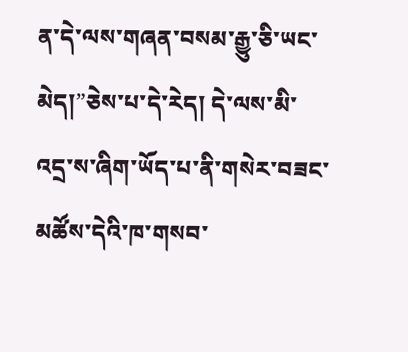ན་དེ་ལས་གཞན་བསམ་རྒྱུ་ཅི་ཡང་མེད།”ཅེས་པ་དེ་རེད། དེ་ལས་མི་འདྲ་ས་ཞིག་ཡོད་པ་ནི་གསེར་བཟང་མཚོས་དེའི་ཁ་གསབ་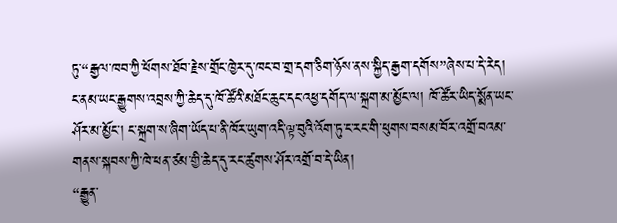ཏུ་“རྒྱལ་ཁབ་ཀྱི་ཕོགས་ཐོབ་རྗེས་གྲོང་ཁྱེར་དུ་ཁང་བ་གྲ་དག་ཅིག་ཉོས་ནས་སྐྱིད་རྒྱག་དགོས”ཞེས་པ་དེ་རེད།
ང་ནམ་ཡང་རྒྱུགས་འབྲས་ཀྱི་ཆེད་དུ་ཁོ་ཚོའི་མཐོང་ཆུང་དང་འཕྱ་དགོད་ལ་སྐྲག་མ་མྱོང་ལ། ཁོ་ཚོར་ཡིད་སྨོན་ཡང་ཤོར་མ་མྱོང་། ང་སྐྲག་ས་ཞིག་ཡོད་པ་ནི་ཁོར་ཡུག་འདི་ལྟ་བུའི་འོག་ཏུ་ང་རང་གི་ཕུགས་བསམ་བོར་འགྲོ་བའམ་གནས་སྐབས་ཀྱི་ཁེ་ཕན་ཙམ་གྱི་ཆེད་དུ་རང་ཚུགས་ཤོར་འགྲོ་བ་དེ་ཡིན།
“རྒྱུན་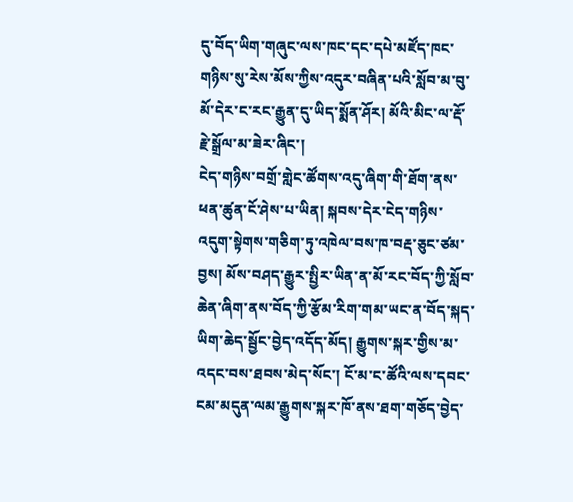དུ་བོད་ཡིག་གཞུང་ལས་ཁང་དང་དཔེ་མཛོད་ཁང་གཉིས་སུ་རེས་མོས་ཀྱིས་འདུར་བཞིན་པའི་སློབ་མ་བུ་མོ་དེར་ང་རང་རྒྱུན་དུ་ཡིད་སྨོན་ཤོར། མོའི་མིང་ལ་རྡོ་རྗེ་སྒྲོལ་མ་ཟེར་ཞིང་།
ངེད་གཉིས་བགྲོ་གླེང་ཚོགས་འདུ་ཞིག་གི་ཐོག་ནས་ཕན་ཚུན་ངོ་ཤེས་པ་ཡིན། སྐབས་དེར་ངེད་གཉིས་འདུག་སྟེགས་གཅིག་ཏུ་འཁེལ་བས་ཁ་བརྡ་ཅུང་ཙམ་བྱས། མོས་བཤད་རྒྱུར་སྤྱིར་ཡིན་ན་མོ་རང་བོད་ཀྱི་སློབ་ཆེན་ཞིག་ནས་བོད་ཀྱི་རྩོམ་རིག་གམ་ཡང་ན་བོད་སྐད་ཡིག་ཆེད་སྦྱོང་བྱེད་འདོད་མོད། རྒྱུགས་སྐར་གྱིས་མ་འདང་བས་ཐབས་མེད་སོང་། ངོ་མ་ང་ཚོའི་ལས་དབང་ངམ་མདུན་ལམ་རྒྱུགས་སྐར་ཁོ་ནས་ཐག་གཅོད་བྱེད་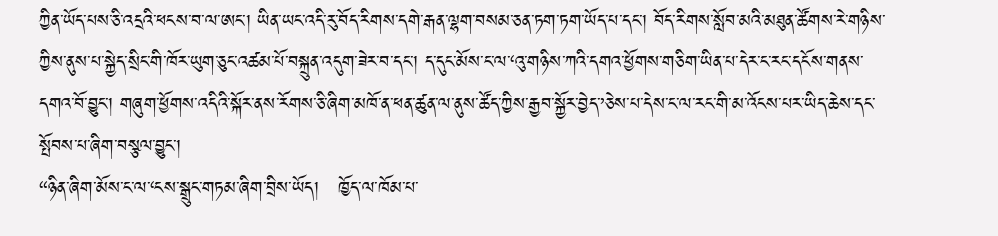ཀྱིན་ཡོད་པས་ཅི་འདྲའི་ཕངས་བ་ལ་ཨང་། ཡིན་ཡང་འདི་རུ་བོད་རིགས་དགེ་རྒན་ལྷག་བསམ་ཅན་ཏག་ཏག་ཡོད་པ་དང་། བོད་རིགས་སློབ་མའི་མཐུན་ཚོགས་རེ་གཉིས་ཀྱིས་ནུས་པ་སྐྱེད་སྲིང་གི་ཁོར་ཡུག་ཅུང་འཚམ་པོ་བསྐྲུན་འདུག་ཟེར་བ་དང་། ད་དུང་མོས་ང་ལ་‘འུ་གཉིས་ཀའི་དགའ་ཕྱོགས་གཅིག་ཡིན་པ་དེར་ང་རང་དངོས་གནས་དགའ་བོ་བྱུང་། གཞུག་ཕྱོགས་འདིའི་སྐོར་ནས་རོགས་ཅི་ཞིག་མཁོ་ན་ཕན་ཚུན་ལ་ནུས་ཚོད་ཀྱིས་རྒྱབ་སྐྱོར་བྱེད་’ཅེས་པ་དེས་ང་ལ་རང་གི་མ་འོངས་པར་ཡིད་ཆེས་དང་སྤོབས་པ་ཞིག་བསྩལ་བྱུང་།
“ཉིན་ཞིག་མོས་ང་ལ་‘ངས་སྒྲུང་གཏམ་ཞིག་བྲིས་ཡོད།   ཁྱོད་ལ་ཁོམ་པ་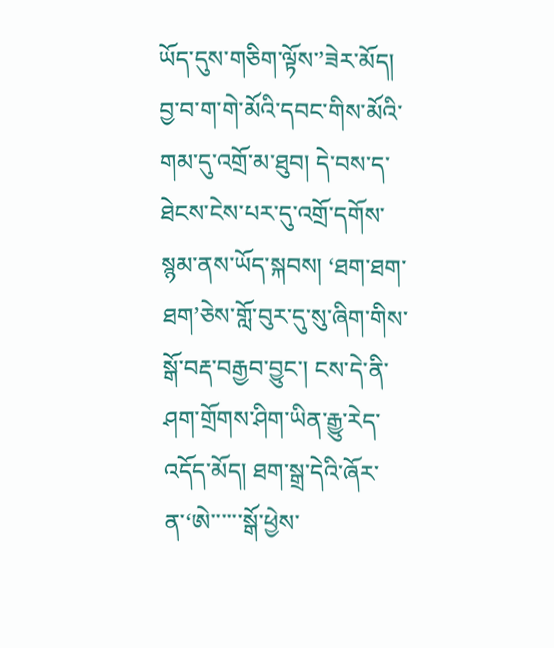ཡོད་དུས་གཅིག་ལྟོས་’ཟེར་མོད། བྱ་བ་ག་གེ་མོའི་དབང་གིས་མོའི་གམ་དུ་འགྲོ་མ་ཐུབ། དེ་བས་ད་ཐེངས་ངེས་པར་དུ་འགྲོ་དགོས་སྙམ་ནས་ཡོད་སྐབས། ‘ཐག་ཐག་ཐག’ཅེས་གློ་བུར་དུ་སུ་ཞིག་གིས་སྒོ་བརྡ་བརྒྱབ་བྱུང་། ངས་དེ་ནི་ཤག་གྲོགས་ཤིག་ཡིན་རྒྱུ་རེད་འདོད་མོད། ཐག་སྒྲ་དེའི་ཞོར་ན་‘ཨེ་་་་་་སྒོ་ཕྱེས་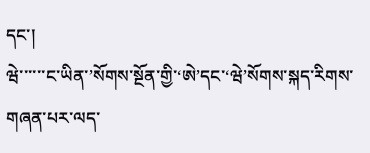དང་།
ཝེ་་་་་་ང་ཡིན་’སོགས་སྔོན་གྱི་‘ཨེ’དང་‘ཝེ’སོགས་སྐད་རིགས་གཞན་པར་ལད་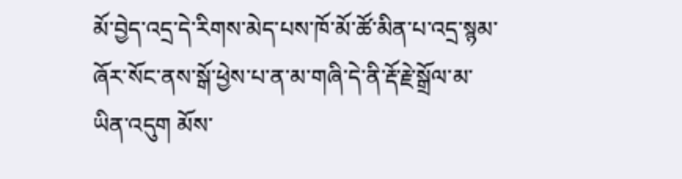མོ་བྱེད་འདྲ་དེ་རིགས་མེད་པས་ཁོ་མོ་ཚོ་མིན་པ་འདྲ་སྙམ་ཞོར་སོང་ནས་སྒོ་ཕྱེས་པ་ན་མ་གཞི་དེ་ནི་རྡོ་རྗེ་སྒྲོལ་མ་ཡིན་འདུག མོས་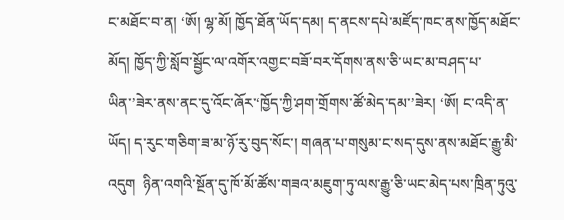ང་མཐོང་བ་ན། ‘ཨོ། ལྷ་མོ། ཁྱོད་ཐོན་ཡོད་དམ། ད་ནངས་དཔེ་མཛོད་ཁང་ནས་ཁྱོད་མཐོང་མོད། ཁྱོད་ཀྱི་སློབ་སྦྱོང་ལ་འགོར་འགྱང་བཟོ་བར་དོགས་ནས་ཅི་ཡང་མ་བཤད་པ་ཡིན་’ཟེར་ནས་ནང་དུ་འོང་ཞོར་‘ཁྱོད་ཀྱི་ཤག་གྲོགས་ཚོ་མེད་དམ་’ཟེར། ‘ཨོ། ང་འདི་ན་ཡོད། ད་རུང་གཅིག་ཟ་མ་ཉོ་རུ་བུད་སོང་། གཞན་པ་གསུམ་ང་སད་དུས་ནས་མཐོང་རྒྱུ་མི་འདུག  ཉིན་འགའི་སྔོན་དུ་ཁོ་མོ་ཚོས་གཟའ་མཇུག་ཏུ་ལས་རྒྱུ་ཅི་ཡང་མེད་པས་ཁྲིན་ཏུའུ་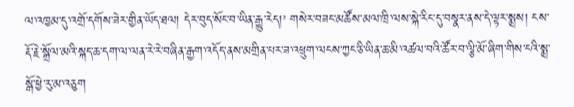ལ་འཁྱམ་དུ་འགྲོ་དགོས་ཟེར་གྱིན་ཡོད་ཐལ། དེར་བུད་སོང་བ་ཡིན་རྒྱུ་རེད།’ གསེར་བཟང་མཚོས་མལ་ཁྲི་ལས་སྐེ་རིང་དུ་བསྣར་ནས་དེ་ལྟར་སྨྲས། ངས་རྡོ་རྗེ་སྒྲོལ་མའི་སྐད་ཆ་དག་ལ་ལན་རེ་རེ་བཞིན་རྒྱག་འདོད་ནས་མགྲིན་པར་ཟ་འཕྲུག་ལངས་ཀྱང་ཅི་ཡིན་ཆ་མི་འཚལ་བའི་ཚོར་བ་ལྕི་མོ་ཞིག་གིས་ངའི་སྨྲ་སྒོ་ཕྱེ་རུ་མ་འཅུག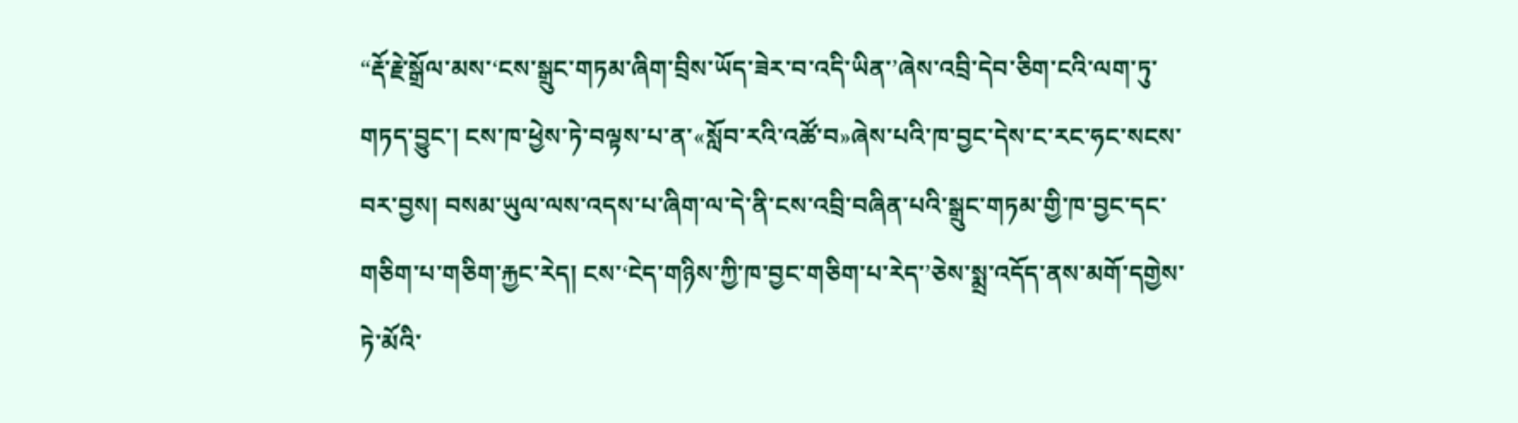“རྡོ་རྗེ་སྒྲོལ་མས་‘ངས་སྒྲུང་གཏམ་ཞིག་བྲིས་ཡོད་ཟེར་བ་འདི་ཡིན་’ཞེས་འབྲི་དེབ་ཅིག་ངའི་ལག་ཏུ་གཏད་བྱུང་། ངས་ཁ་ཕྱེས་ཏེ་བལྟས་པ་ན་«སློབ་རའི་འཚོ་བ»ཞེས་པའི་ཁ་བྱང་དེས་ང་རང་ཧང་སངས་བར་བྱས། བསམ་ཡུལ་ལས་འདས་པ་ཞིག་ལ་དེ་ནི་ངས་འབྲི་བཞིན་པའི་སྒྲུང་གཏམ་གྱི་ཁ་བྱང་དང་གཅིག་པ་གཅིག་རྐྱང་རེད། ངས་‘ངེད་གཉིས་ཀྱི་ཁ་བྱང་གཅིག་པ་རེད་’ཅེས་སྨྲ་འདོད་ནས་མགོ་དགྱེས་ཏེ་མོའི་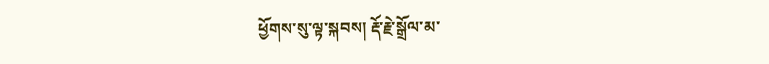ཕྱོགས་སུ་ལྟ་སྐབས། རྡོ་རྗེ་སྒྲོལ་མ་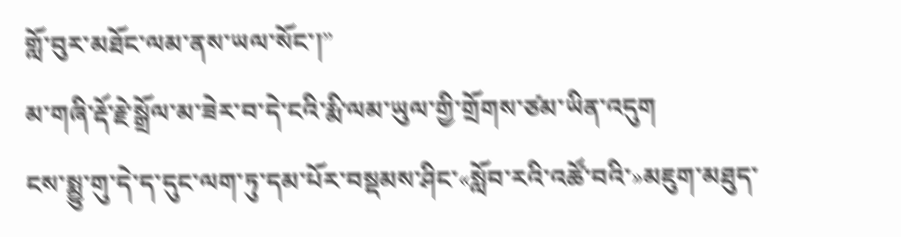གློ་བུར་མཐོང་ལམ་ནས་ཡལ་སོང་།”
མ་གཞི་རྡོ་རྗེ་སྒྲོལ་མ་ཟེར་བ་དེ་ངའི་རྨི་ལམ་ཡུལ་གྱི་གྲོགས་ཙམ་ཡིན་འདུག
ངས་སྨྱུ་གུ་དེ་ད་དུང་ལག་ཏུ་དམ་པོར་བསྡམས་ཤིང་«སློབ་རའི་འཚོ་བའི་»མཇུག་མཐུད་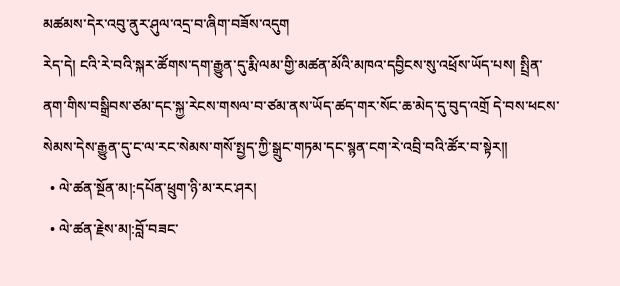མཚམས་དེར་འབུ་ནུར་ཤུལ་འདྲ་བ་ཞིག་བཟོས་འདུག
རེད་དེ། ངའི་རེ་བའི་སྐར་ཚོགས་དག་རྒྱུན་དུ་རྨི་ལམ་གྱི་མཚན་མོའི་མཁའ་དབྱིངས་སུ་འཕྲོས་ཡོད་པས། སྤྲིན་ནག་གིས་བསྒྲིབས་ཙམ་དང་སྐྱ་རེངས་གསལ་བ་ཙམ་ནས་ཡོད་ཚད་གར་སོང་ཆ་མེད་དུ་བུད་འགྲོ དེ་བས་ཕངས་སེམས་དེས་རྒྱུན་དུ་ང་ལ་རང་སེམས་གསོ་སྤྱད་ཀྱི་སྒྲུང་གཏམ་དང་སྙན་ངག་རེ་འབྲི་བའི་ཚོར་བ་སྟེར།།
  • ལེ་ཚན་སྔོན་མ།:དཔོན་ཕྲུག་ཉི་མ་རང་ཤར།
  • ལེ་ཚན་རྗེས་མ།:བློ་བཟང་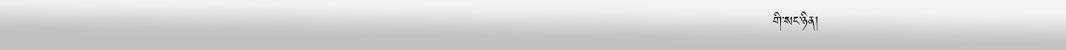གི་སང་ཉིན།